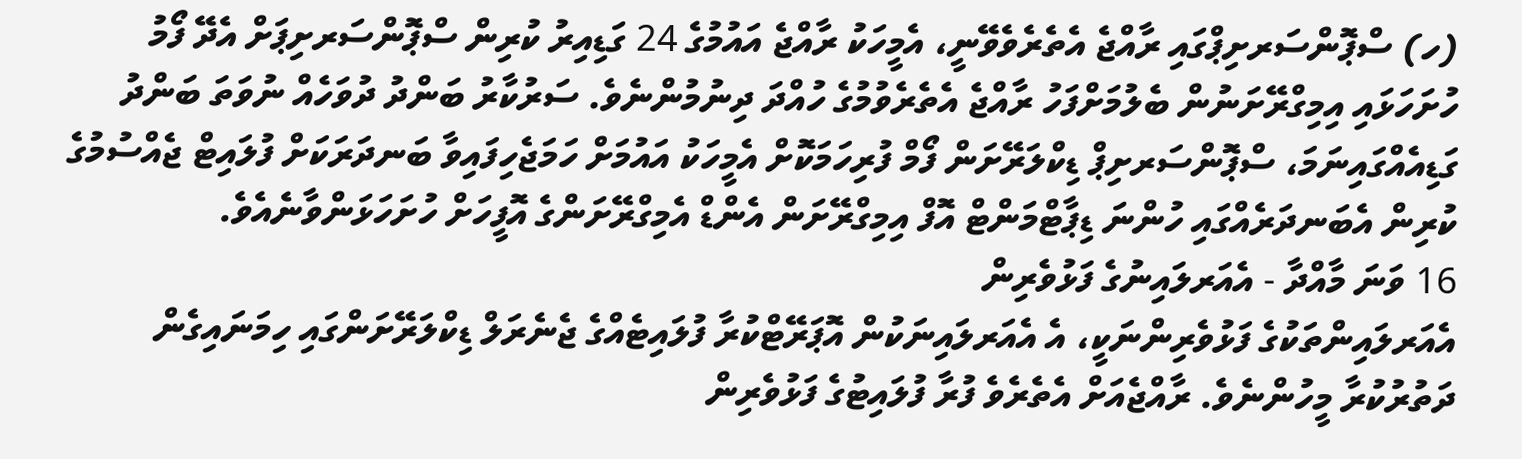(ހ) ސްޕޮންސަރށިޕްގައި ރާއްޖެ އެތެރެވެވޭނީ، އެމީހަކު ރާއްޖެ އައުމުގެ 24 ގަޑިއިރު ކުރިން ސްޕޮންސަރށިޕަށް އެދޭ ފޯމު ހުށަހަޅައި އިމިގްރޭށަނުން ބެލުމަށްފަހު ރާއްޖެ އެތެރެވުމުގެ ހުއްދަ ދިނުމުންނެވެ. ސަރުކާރު ބަންދު ދުވަހެއް ނުވަތަ ބަންދު ގަޑިއެއްގައިނަމަ، ސްޕޮންސަރށިޕް ޑިކްލަރޭށަން ފޯމް ފުރިހަމަކޮށް އެމީހަކު އައުމަށް ހަމަޖެހިފައިވާ ބަނދަރަކަށް ފުލައިޓް ޖެއްސުމުގެ ކުރިން އެބަނދަރެއްގައި ހުންނަ ޑިޕާޓްމަންޓް އޮފް އިމިގްރޭށަން އެންޑް އެމިގްރޭށަންގެ އޮފީހަށް ހުށަހަޅަންވާނެއެވެ.
16 ވަނަ މާއްދާ - އެއަރލައިނުގެ ފަޅުވެރިން
އެއަރލައިންތަކުގެ ފަޅުވެރިންނަކީ، އެ އެއަރލައިނަކުން އޮޕަރޭޓްކުރާ ފުލައިޓެއްގެ ޖެނެރަލް ޑިކްލަރޭށަންގައި ހިމަނައިގެން ދަތުރުކުރާ މީހުންނެވެ. ރާއްޖެއަށް އެތެރެވެ ފުރާ ފުލައިޓުގެ ފަޅުވެރިން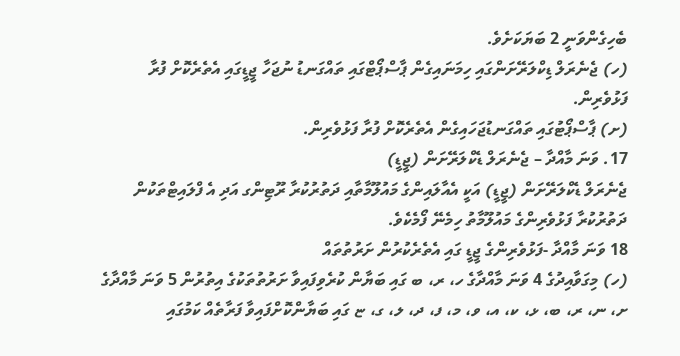ބެހިގެންވަނީ 2 ބަޔަކަށެވެ.
(ހ) ޖެނެރަލް ޑިކްލަރޭށަންގައި ހިމަނައިގެން ޕާސްޕޯޓްގައި ތައްގަނޑު ނުޖަހާ ޖީޑީގައި އެތެރެކޮށް ފުރާ ފަޅުވެރިން.
(ށ) ޕާސްޕޯޓުގައި ތައްގަނޑުޖަހައިގެން އެތެރެކޮށް ފުރާ ފަޅުވެރިން.
17. ވަނަ މާއްދާ – ޖެނެރަލް ޑެކްލަރޭށަން (ޖީޑީ)
ޖެނެރަލް ޑެކްލަރޭށަން (ޖީޑީ) އަކީ އެއާލައިންގެ މައުލޫމާތާއި ދަތުރުކުރާ ރޫޓިންގ އަދި އެ ފްލައިޓްތަކުން ދަތުރުކުރާ ފަޅުވެރިންގެ މައުލޫމާތު ހިމެނޭ ފޯމެކެވެ.
18 ވަނަ މާއްދާ -ފަޅުވެރިންގެ ޖީޑީ ގައި އެތެރެކުރުން ށަރުތުތައް
(ހ) މިގަވާއިދުގެ 4 ވަނަ މާއްދާގެ ހ، ރ، ބ ގައި ބަޔާން ކުރެވިފައިވާ ށަރުތުތަކުގެ އިތުރުން 5 ވަނަ މާއްދާގެ ށ، ނ، ރ، ބ، ޅ، ކ، އ، ވ، މ، ފ، ދ، ލ، ގ، ޏ ގައި ބަޔާންކޮށްފައިވާ ފަރާތެއް ކަމުގައި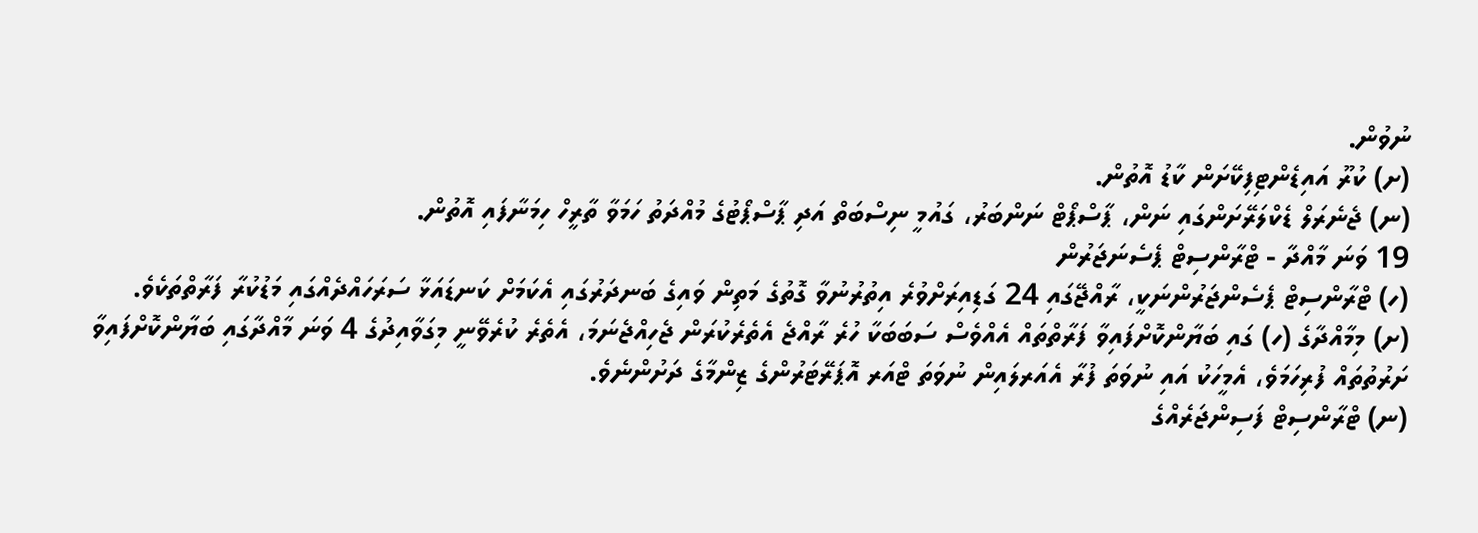ނުވުން.
(ށ) ކުރޫ އައިޑެންޓިފިކޭށަން ކާޑު އޮތުން.
(ނ) ޖެނެރަލް ޑެކްލަރޭށަންގައި ނަން، ޕާސްޕޯޓް ނަންބަރު، ގައުމީ ނިސްބަތް އަދި ޕާސްޕޯޓުގެ މުއްދަތު ހަމަވާ ތާރީހް ހިމަނާފައި އޮތުން.
19 ވަނަ މާއްދާ - ޓްރާންސިޓް ޕެސެނަޖަރުން
(ހ) ޓްރާންސިޓް ޕެސެންޖަރުންނަކީ، ރާއްޖޭގައި 24 ގަޑިއިރަށްވުރެ އިތުރުނުވާ ގޮތުގެ މަތިން ވައިގެ ބަނދަރުގައި އެކަމަށް ކަނޑައަޅާ ސަރަހައްދެއްގައި މަޑުކުރާ ފަރާތްތަކެވެ.
(ށ) މިމާއްދާގެ (ހ) ގައި ބަޔާންކޮށްފައިވާ ފަރާތްތައް އެއްވެސް ސަބަބަކާ ހުރެ ރާއްޖެ އެތެރެކުރަން ޖެހިއްޖެނަމަ، އެތެރެ ކުރެވޭނީ މިގަވާއިދުގެ 4 ވަނަ މާއްދާގައި ބަޔާންކޮށްފައިވާ ށަރުތުތައް ފުރިހަމަވެ، އެމީހަކު އައި ނުވަތަ ފުރާ އެއަރލައިން ނުވަތަ ޓްއަރ އޮޕަރޭޓަރުންގެ ޒިންމާގެ ދަށުންނެވެ.
(ނ) ޓްރާންސިޓް ފަސިންޖަރެއްގެ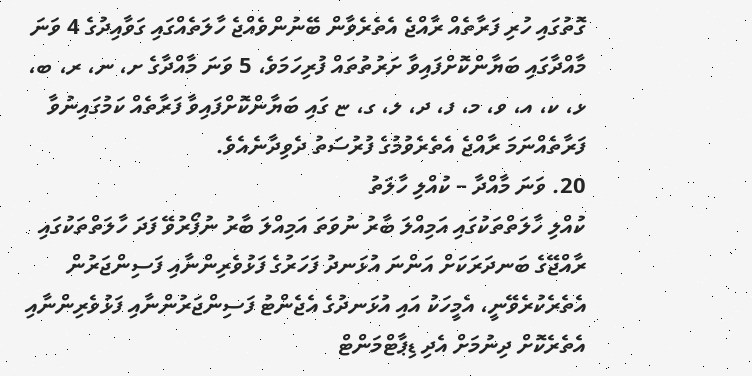ގޮތުގައި ހުރި ފަރާތެއް ރާއްޖެ އެތެރެވާން ބޭނުންވެއްޖެ ހާލަތެއްގައި ގަވާއިދުގެ 4 ވަނަ މާއްދާގައި ބަޔާންކޮށްފައިވާ ށަރުތުތައް ފުރިހަމަވެ، 5 ވަނަ މާއްދާގެ ށ، ނ، ރ، ބ، ޅ، ކ، އ، ވ، މ، ފ، ދ، ލ، ގ، ޏ ގައި ބަޔާންކޮށްފައިވާ ފަރާތެއް ކަމުގައިނުވާ ފަރާތެއްނަމަ ރާއްޖެ އެތެރެވުމުގެ ފުރުސަތު ދެވިދާނެއެވެ.
20. ވަނަ މާއްދާ – ކުއްލި ހާލަތު
ކުއްލި ހާލަތްތަކުގައި އަމިއްލަ ބާރު ނުވަތަ އަމިއްލަ ބާރު ނުފޯރުވޭ ފަދަ ހާލަތްތަކުގައި ރާއްޖޭގެ ބަނދަރަކަށް އަންނަ އުޅަނދު ފަހަރުގެ ފަޅުވެރިންނާއި ފަސިންޖަރުން އެތެރެކުރެވޭނީ، އެމީހަކު އައި އުޅަނދުގެ އެޖެންޓު ފަސިންޖަރުންނާއި ފަޅުވެރިންނާއި އެތެރެކޮށް ދިނުމަށް އެދި ޑިޕާޓްމަންޓް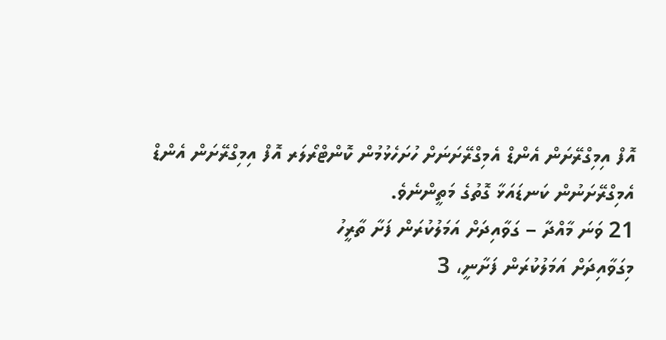އޮފް އިމިގްރޭށަން އެންޑް އެމިގްރޭށަނަށް ހުށަހެޅުމުން ކޮންޓްރޯލަރ އޮފް އިމިގްރޭށަން އެންޑް އެމިގްރޭށަނުން ކަނޑައަޅާ ގޮތުގެ މަތީންނެވެ.
21 ވަނަ މާއްދާ – ގަވާއިދަށް އަމަލުކުރަން ފަށާ ތާރީހު
މިގަވާއިދަށް އަމަލުކުރަން ފަށާނީ، 3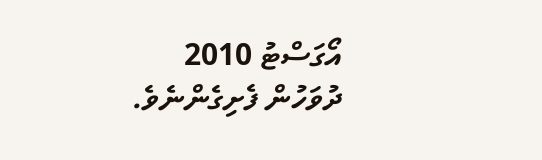އޯގަސްޓު 2010 ދުވަހުން ފެށިގެންނެވެ.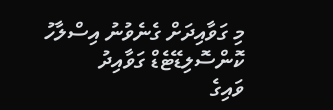މި ގަވާއިދަށް ގެނެވުނު އިސްލާހު
ކޮންސޮލިޑޭޓެޑް ގަވާއިދު
ވައިގެ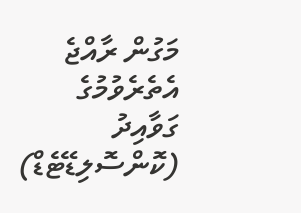މަގުން ރާއްޖެ އެތެރެވުމުގެ ގަވާއިދު (ކޮންސޮލިޑޭޓެޑް)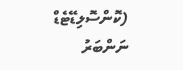(ކޮންސޮލިޑޭޓެޑް ނަންބަރު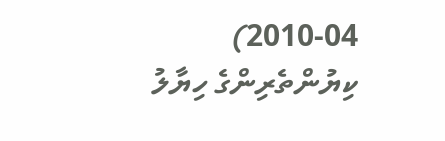2010-04)
ކިޔުންތެރިންގެ ހިޔާލު